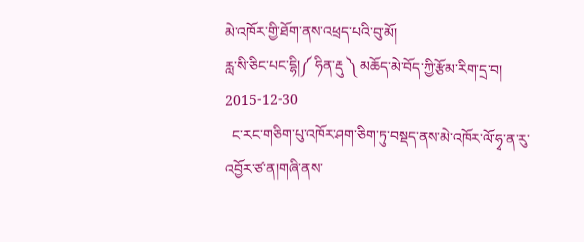མེ་འཁོར་གྱི་ཐོག་ནས་འཕྲད་པའི་བུ་མོ།
རླ་སི་ཅིང་པང་དྷི།༼ ཧིན་རྡུ ༽ མཆོད་མེ་བོད་ཀྱི་རྩོམ་རིག་དྲ་བ། 2015-12-30
  ང་རང་གཅིག་པུ་འཁོར་ཤག་ཅིག་ཏུ་བསྡད་ནས་མེ་འཁོར་ལོ་ཧྭ་ན་རུ་འབྱོར་ཙ་ན།གཞི་ནས་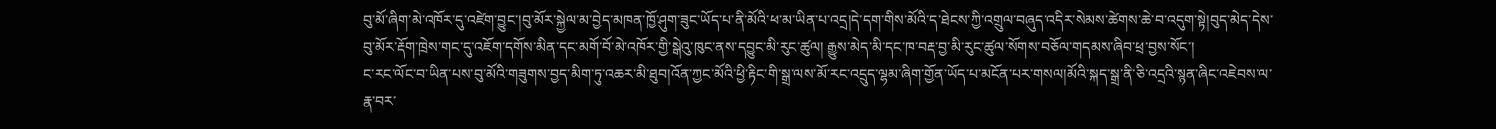བུ་མོ་ཞིག་མེ་འཁོར་དུ་འཛེག་བྱུང་།བུ་མོར་སྐྱེལ་མ་བྱེད་མཁན་ཁྱོ་ཤུག་ཟུང་ཡོད་པ་ནི་མོའི་ཕ་མ་ཡིན་པ་འདྲ།དེ་དག་གིས་མོའི་ད་ཐེངས་ཀྱི་འགྲུལ་བཞུད་འདིར་སེམས་ཚེགས་ཆེ་བ་འདུག་སྟེ།བུད་མེད་དེས་བུ་མོར་རྡོག་ཁྲེས་གང་དུ་འཇོག་དགོས་མིན་དང་མགོ་བོ་མེ་འཁོར་གྱི་སྒེའུ་ཁུང་ནས་དབྱུང་མི་རུང་ཚུལ། རྒྱུས་མེད་མི་དང་ཁ་བརྡ་བྱ་མི་རུང་ཚུལ་སོགས་བཅོལ་གདམས་ཞིབ་ཕྲ་བྱས་སོང་།
ང་རང་ལོང་བ་ཡིན་པས་བུ་མོའི་གཟུགས་བྱད་མིག་ཏུ་འཆར་མི་ཐུབ།འོན་ཀྱང་མོའི་ཕྱི་རྟིང་གི་སྒྲ་ལས་མོ་རང་འདྲུད་ལྷམ་ཞིག་གྱོན་ཡོད་པ་མངོན་པར་གསལ།མོའི་སྐད་སྒྲ་ནི་ཅི་འདྲའི་སྙན་ཞིང་འཇེབས་ལ་རྣ་བར་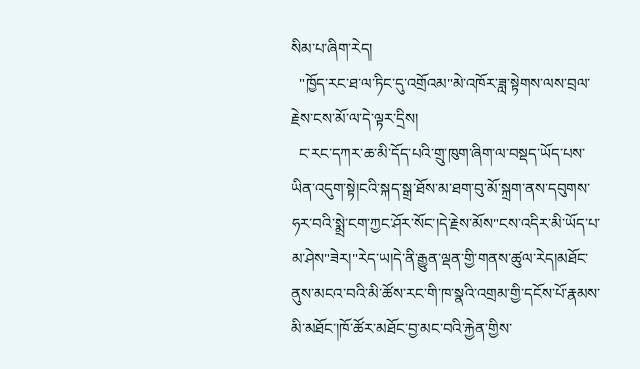སིམ་པ་ཞིག་རེད།
  "ཁྱོད་རང་ཐ་ལ་ཏིང་དུ་འགྲོའམ"མེ་འཁོར་ཟླ་སྟེགས་ལས་བྲལ་རྗེས་ངས་མོ་ལ་དེ་ལྟར་དྲིས།
  ང་རང་དཀར་ཆ་མི་དོད་པའི་གྲུ་ཁུག་ཞིག་ལ་བསྡད་ཡོད་པས་ཡིན་འདུག་སྟེ།ངའི་སྐད་སྒྲ་ཐོས་མ་ཐག་བུ་མོ་སྐྲག་ནས་དབུགས་ཧར་བའི་སྨྲེ་ངག་ཀྱང་ཤོར་སོང་།དེ་རྗེས་མོས"ངས་འདིར་མི་ཡོད་པ་མ་ཤེས"ཟེར།"རེད་ཡ།དེ་ནི་རྒྱུན་ལྡན་གྱི་གནས་ཚུལ་རེད།མཐོང་ནུས་མངའ་བའི་མི་ཚོས་རང་གི་ཁ་སྣའི་འགྲམ་གྱི་དངོས་པོ་རྣམས་མི་མཐོང་།ཁོ་ཚོར་མཐོང་བྱ་མང་བའི་རྐྱེན་གྱིས་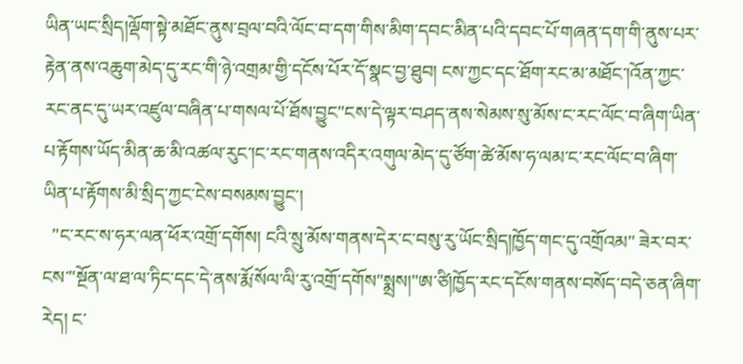ཡིན་ཡང་སྲིད།ལྡོག་སྟེ་མཐོང་ནུས་བྲལ་བའི་ལོང་བ་དག་གིས་མིག་དབང་མིན་པའི་དབང་པོ་གཞན་དག་གི་ནུས་པར་རྟེན་ནས་འཆུག་མེད་དུ་རང་གི་ཉེ་འགྲམ་གྱི་དངོས་པོར་དོ་སྣང་བྱ་ཐུབ། ངས་ཀྱང་དང་ཐོག་རང་མ་མཐོང་།འོན་ཀྱང་རང་ནང་དུ་ཡར་འཛུལ་བཞིན་པ་གསལ་པོ་ཐོས་བྱུང"ངས་དེ་ལྟར་བཤད་ནས་སེམས་སུ་མོས་ང་རང་ལོང་བ་ཞིག་ཡིན་པ་རྟོགས་ཡོད་མིན་ཆ་མི་འཚལ་རུང་།ང་རང་གནས་འདིར་འགུལ་མེད་དུ་ཙོག་ཚེ་མོས་ཧ་ལམ་ང་རང་ལོང་བ་ཞིག་ཡིན་པ་རྟོགས་མི་སྲིད་ཀྱང་ངེས་བསམས་བྱུང་།
  "ང་རང་ས་ཧར་ལན་ཕོར་འགྲོ་དགོས། ངའི་སྲུ་མོས་གནས་དེར་ང་བསུ་རུ་ཡོང་སྲིད།ཁྱོད་གང་དུ་འགྲོའམ" ཟེར་བར་ངས་"སྔོན་ལ་ཐ་ལ་ཏིང་དང་དེ་ནས་རྨོ་སོལ་ལི་རུ་འགྲོ་དགོས"སྨྲས།"ཨ་ཙི།ཁྱོད་རང་དངོས་གནས་བསོད་བདེ་ཅན་ཞིག་རེད། ང་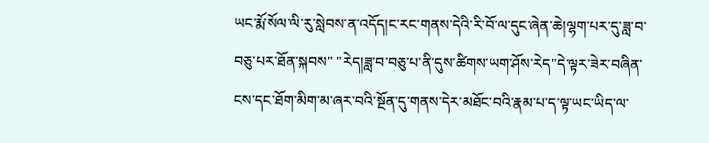ཡང་རྨོ་སོལ་ལི་རུ་སླེབས་ན་འདོད།ང་རང་གནས་དེའི་རི་བོ་ལ་དུང་ཞེན་ཆེ།ལྷག་པར་དུ་ཟླ་བ་བཅུ་པར་ཐོན་སྐབས" "རེད།ཟླ་བ་བཅུ་པ་ནི་དུས་ཚིགས་ཡག་ཤོས་རེད"དེ་ལྟར་ཟེར་བཞིན་ངས་དང་ཐོག་མིག་མ་ཞར་བའི་སྔོན་དུ་གནས་དེར་མཐོང་བའི་རྣམ་པ་ད་ལྟ་ཡང་ཡིད་ལ་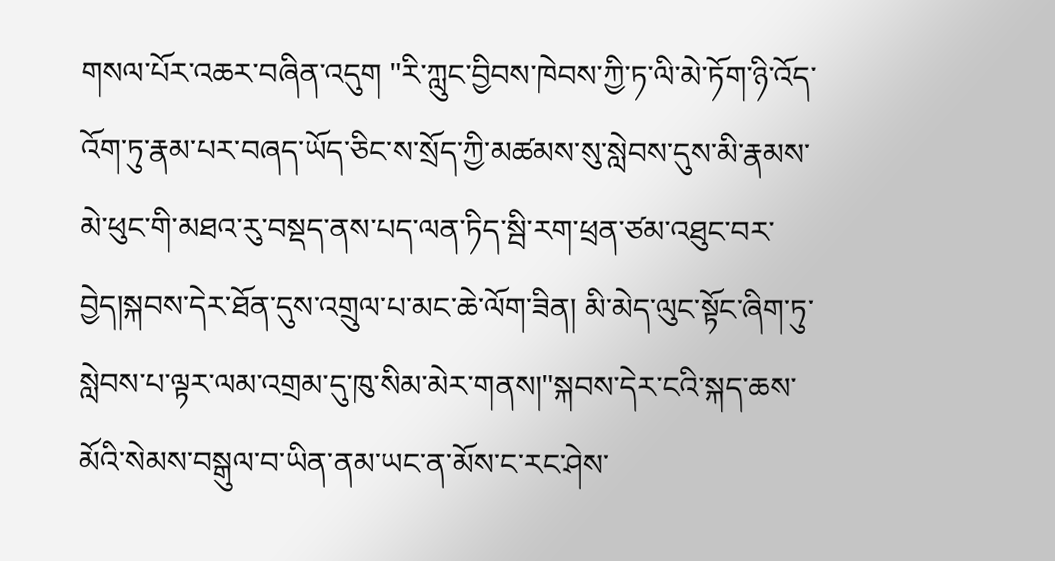གསལ་པོར་འཆར་བཞིན་འདུག "རི་ཀླུང་བྱིབས་ཁེབས་ཀྱི་ཏ་ལི་མེ་ཏོག་ཉི་འོད་འོག་ཏུ་རྣམ་པར་བཞད་ཡོད་ཅིང་ས་སྲོད་ཀྱི་མཚམས་སུ་སླེབས་དུས་མི་རྣམས་མེ་ཕུང་གི་མཐའ་རུ་བསྡད་ནས་པད་ལན་ཏིད་སྦི་རག་ཕྲན་ཙམ་འཐུང་བར་བྱེད།སྐབས་དེར་ཐོན་དུས་འགྲུལ་པ་མང་ཆེ་ལོག་ཟིན། མི་མེད་ལུང་སྟོང་ཞིག་ཏུ་སླེབས་པ་ལྟར་ལམ་འགྲམ་དུ་ཁུ་སིམ་མེར་གནས།"སྐབས་དེར་ངའི་སྐད་ཆས་མོའི་སེམས་བསྒུལ་བ་ཡིན་ནམ་ཡང་ན་མོས་ང་རང་ཤེས་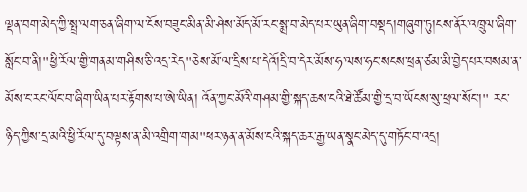ལྡན་བག་མེད་ཀྱི་སྤྲ་ལག་ཅན་ཞིག་ལ་ངོས་བཟུང་མིན་མི་ཤེས་མོད་མོ་རང་སྨྲ་བ་མེད་པར་ཡུན་ཞིག་བསྡད།གཞུག་ཏུ།ངས་ནོར་འཁྲུལ་ཞིག་སློང་བ་ནི།"ཕྱི་རོལ་གྱི་གནམ་གཤིས་ཅི་འདྲ་རེད"ཅེས་མོ་ལ་དྲིས་པ་དེའོ།དྲི་བ་དེར་མོས་ཧ་ལས་ཧང་སངས་ཕྲན་ཙམ་མི་བྱེད་པར་བསམ་ན་མོས་ང་རང་ལོང་བ་ཞིག་ཡིན་པར་རྟོགས་པ་ཨེ་ཡིན། འོན་ཀྱང་མོའི་གཤམ་གྱི་སྐད་ཆས་ངའི་ཐེ་ཚོམ་གྱི་དྲ་བ་ཡོངས་སུ་ཕྲལ་སོང་།" རང་ཉིད་ཀྱིས་དྲ་མའི་ཕྱི་རོལ་དུ་བལྟས་ན་མི་འགྲིག་གམ"ཕར་ཉན་ན་མོས་ངའི་སྐད་ཆར་རྒྱ་ཡན་སྣང་མེད་དུ་གཏོང་བ་འདྲ།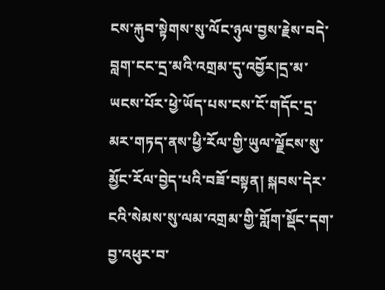ངས་རྐུབ་སྟེགས་སུ་ལོང་ཉུལ་བྱས་རྗེས་བདེ་བླག་ངང་དྲ་མའི་འགྲམ་དུ་འབྱོར།དྲ་མ་ཡངས་པོར་ཕྱེ་ཡོད་པས་ངས་ངོ་གདོང་དྲ་མར་གཏད་ནས་ཕྱི་རོལ་གྱི་ཡུལ་ལྗོངས་སུ་མྱོང་རོལ་བྱེད་པའི་བཟོ་བསྟན། སྐབས་དེར་ངའི་སེམས་སུ་ལམ་འགྲམ་གྱི་གློག་སྡོང་དག་བྱ་འཕུར་བ་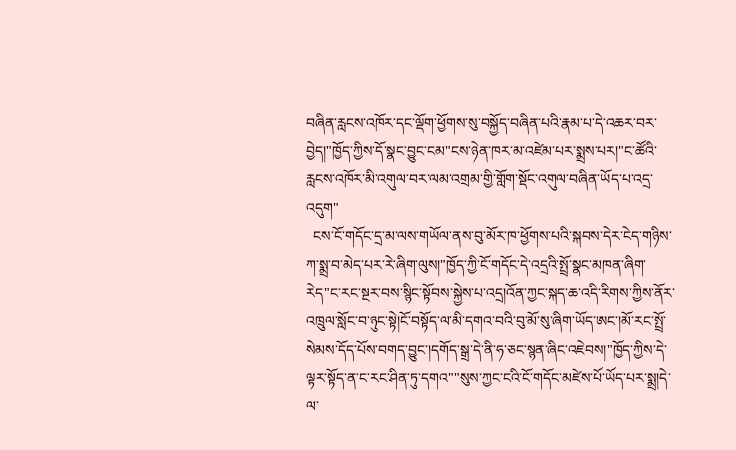བཞིན་རླངས་འཁོར་དང་ལྡོག་ཕྱོགས་སུ་བསྐྱོད་བཞིན་པའི་རྣམ་པ་དེ་འཆར་བར་བྱེད།"ཁྱོད་ཀྱིས་དོ་སྣང་བྱུང་ངམ"ངས་ཉེན་ཁར་མ་འཛེམ་པར་སྨྲས་པར།"ང་ཚོའི་རླངས་འཁོར་མི་འགུལ་བར་ལམ་འགྲམ་གྱི་གློག་སྡོང་འགུལ་བཞིན་ཡོད་པ་འདྲ་འདུག"
  ངས་ངོ་གདོང་དྲ་མ་ལས་གཡོལ་ནས་བུ་མོར་ཁ་ཕྱོགས་པའི་སྐབས་དེར་ངེད་གཉིས་ཀ་སྨྲ་བ་མེད་པར་རེ་ཞིག་ལུས།"ཁྱོད་ཀྱི་ངོ་གདོང་དེ་འདྲའི་སྤྲོ་སྣང་མཁན་ཞིག་རེད"ང་རང་སྔར་བས་སྙིང་སྟོབས་སྐྱེས་པ་འདྲ།འོན་ཀྱང་སྐད་ཆ་འདི་རིགས་ཀྱིས་ནོར་འཁྲུལ་སློང་བ་ཉུང་སྟེ།ངོ་བསྟོད་ལ་མི་དགའ་བའི་བུ་མོ་སུ་ཞིག་ཡོད་ཨང་།མོ་རང་སྤྲོ་སེམས་དོད་པོས་བགད་བྱུང་།དགོད་སྒྲ་དེ་ནི་ཧ་ཅང་སྙན་ཞིང་འཇེབས།"ཁྱོད་ཀྱིས་དེ་ལྟར་སྟོད་ན་ང་རང་ཤིན་ཏུ་དགའ""སུས་ཀྱང་ངའི་ངོ་གདོང་མཛེས་པོ་ཡོད་པར་སྨྲ།དེ་ལ་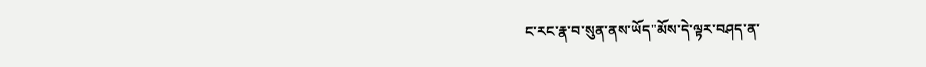ང་རང་རྣ་བ་སུན་ནས་ཡོད"མོས་དེ་ལྟར་བཤད་ན་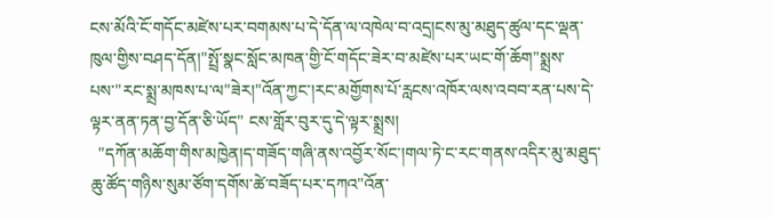ངས་མོའི་ངོ་གདོང་མཛེས་པར་བགམས་པ་དེ་དོན་ལ་འཁེལ་བ་འདྲ།ངས་མུ་མཐུད་ཚུལ་དང་ལྡན་ཁུལ་གྱིས་བཤད་དོན།"སྤྲོ་སྣང་སློང་མཁན་གྱི་ངོ་གདོང་ཟེར་བ་མཛེས་པར་ཡང་གོ་ཆོག"སྨྲས་པས་"རང་སྨྲ་མཁས་པ་ལ"ཟེར།"འོན་ཀྱང་།རང་མགྱོགས་པོ་རླངས་འཁོར་ལས་འབབ་རན་པས་དེ་ལྟར་ནན་ཏན་བྱ་དོན་ཅི་ཡོད" ངས་གློར་བུར་དུ་དེ་ལྟར་སྨྲས།
  "དཀོན་མཆོག་གིས་མཁྱེན།ད་གཟོད་གཞི་ནས་འབྱོར་སོང་།གལ་ཏེ་ང་རང་གནས་འདིར་མུ་མཐུད་ཆུ་ཚོད་གཉིས་སུམ་ཙོག་དགོས་ཚེ་བཟོད་པར་དཀའ"འོན་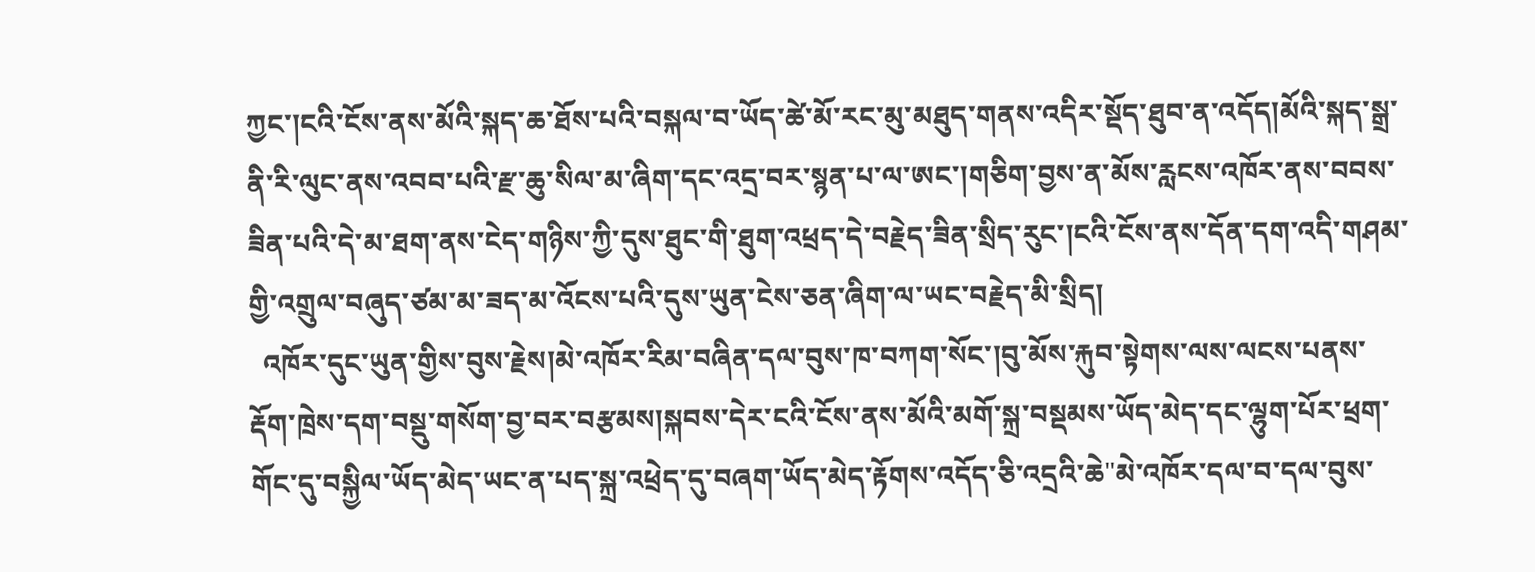ཀྱང་།ངའི་ངོས་ནས་མོའི་སྐད་ཆ་ཐོས་པའི་བསྐལ་བ་ཡོད་ཚེ་མོ་རང་མུ་མཐུད་གནས་འདིར་སྡོད་ཐུབ་ན་འདོད།མོའི་སྐད་སྒྲ་ནི་རི་ལུང་ནས་འབབ་པའི་རྫ་ཆུ་སིལ་མ་ཞིག་དང་འདྲ་བར་སྙན་པ་ལ་ཨང་།གཅིག་བྱས་ན་མོས་རླངས་འཁོར་ནས་བབས་ཟིན་པའི་དེ་མ་ཐག་ནས་ངེད་གཉིས་ཀྱི་དུས་ཐུང་གི་ཐུག་འཕྲད་དེ་བརྗེད་ཟིན་སྲིད་རུང་།ངའི་ངོས་ནས་དོན་དག་འདི་གཤམ་གྱི་འགྲུལ་བཞུད་ཙམ་མ་ཟད་མ་འོངས་པའི་དུས་ཡུན་ངེས་ཅན་ཞིག་ལ་ཡང་བརྗེད་མི་སྲིད།
  འཁོར་དུང་ཡུན་གྱིས་བུས་རྗེས།མེ་འཁོར་རིམ་བཞིན་དལ་བུས་ཁ་བཀག་སོང་།བུ་མོས་རྐུབ་སྟེགས་ལས་ལངས་པནས་རྡོག་ཁྲེས་དག་བསྡུ་གསོག་བྱ་བར་བརྩམས།སྐབས་དེར་ངའི་ངོས་ནས་མོའི་མགོ་སྐྲ་བསྡམས་ཡོད་མེད་དང་ལྷུག་པོར་ཕྲག་གོང་དུ་བསྐྱིལ་ཡོད་མེད་ཡང་ན་པད་སྐྲ་འཕྲེད་དུ་བཞག་ཡོད་མེད་རྟོགས་འདོད་ཅི་འདྲའི་ཆེ"མེ་འཁོར་དལ་བ་དལ་བུས་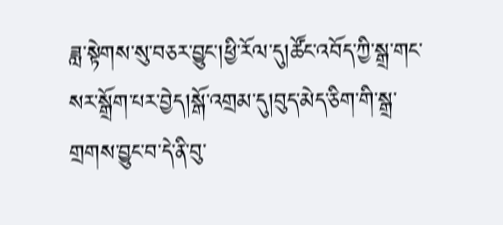ཟླ་སྟེགས་སུ་བཅར་བྱུང་།ཕྱི་རོལ་དུ།ཚོང་འབོད་ཀྱི་སྒྲ་གང་སར་སྒྲོག་པར་བྱེད།སྒོ་འགྲམ་དུ།བུད་མེད་ཅིག་གི་སྒྲ་གྲགས་བྱུང་བ་དེ་ནི་བུ་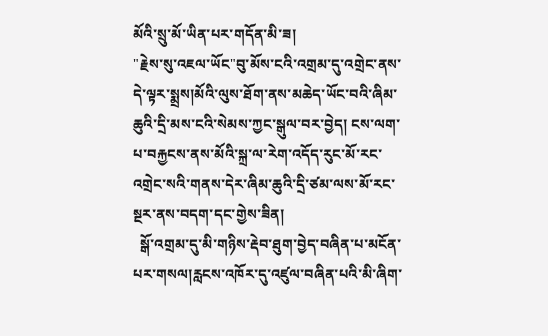མོའི་སྲུ་མོ་ཡིན་པར་གདོན་མི་ཟ།
"རྗེས་སུ་འཇལ་ཡོང"བུ་མོས་ངའི་འགྲམ་དུ་འགྲེང་ནས་དེ་ལྟར་སྨྲས།མོའི་ལུས་ཐོག་ནས་མཆེད་ཡོང་བའི་ཞིམ་ཆུའི་དྲི་མས་ངའི་སེམས་ཀྱང་སྒུལ་བར་བྱེད། ངས་ལག་པ་བརྐྱངས་ནས་མོའི་སྐྲ་ལ་རེག་འདོད་རུང་མོ་རང་འགྲེང་སའི་གནས་དེར་ཞིམ་ཆུའི་དྲི་ཙམ་ལས་མོ་རང་སྔར་ནས་བདག་དང་གྱེས་ཟིན།
  སྒོ་འགྲམ་དུ་མི་གཉིས་རྡེབ་ཐུག་བྱེད་བཞིན་པ་མངོན་པར་གསལ།རླངས་འཁོར་དུ་འཛུལ་བཞིན་པའི་མི་ཞིག་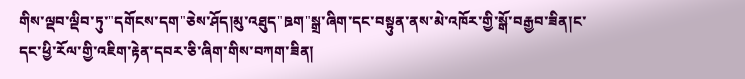གིས་ལྡབ་ལྡིབ་ཏུ་"དགོངས་དག"ཅེས་ཤོད།མུ་འཐུད"ཋག"སྒྲ་ཞིག་དང་བསྟུན་ནས་མེ་འཁོར་གྱི་སྒོ་བརྒྱབ་ཟིན།ང་དང་ཕྱི་རོལ་གྱི་འཇིག་རྟེན་དབར་ཅི་ཞིག་གིས་བཀག་ཟིན།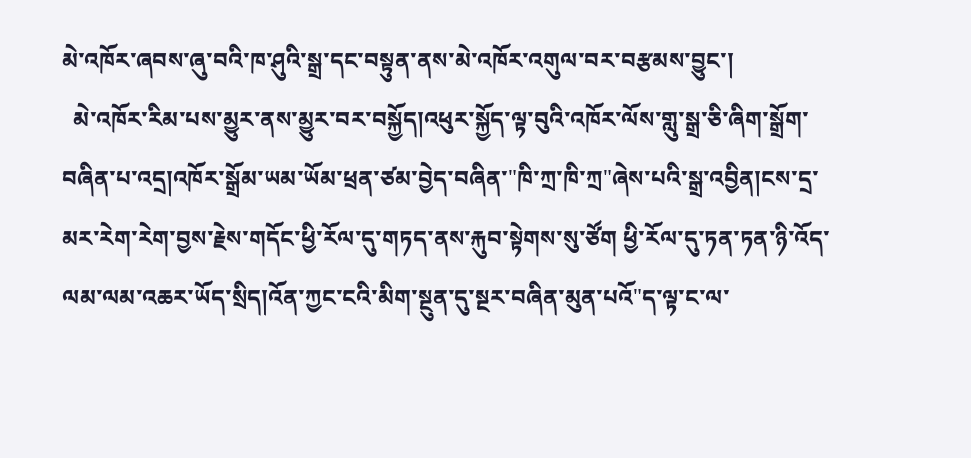མེ་འཁོར་ཞབས་ཞུ་བའི་ཁ་ཤུའི་སྒྲ་དང་བསྟུན་ནས་མེ་འཁོར་འགུལ་བར་བརྩམས་བྱུང་།
  མེ་འཁོར་རིམ་པས་མྱུར་ནས་མྱུར་བར་བསྐྱོད།འཕུར་སྐྱོད་ལྟ་བུའི་འཁོར་ལོས་གླུ་སྒྲ་ཅི་ཞིག་སྒྲོག་བཞིན་པ་འདྲ།འཁོར་སྒྲོམ་ཡམ་ཡོམ་ཕྲན་ཙམ་བྱེད་བཞིན་"ཁི་ཀྲ་ཁི་ཀྲ"ཞེས་པའི་སྒྲ་འབྱིན།ངས་དྲ་མར་རེག་རེག་བྱས་རྗེས་གདོང་ཕྱི་རོལ་དུ་གཏད་ནས་རྐུབ་སྟེགས་སུ་ཙོག ཕྱི་རོལ་དུ་ཏན་ཏན་ཉི་འོད་ལམ་ལམ་འཆར་ཡོད་སྲིད།འོན་ཀྱང་ངའི་མིག་སྔུན་དུ་སྔར་བཞིན་མུན་པའོ"ད་ལྟ་ང་ལ་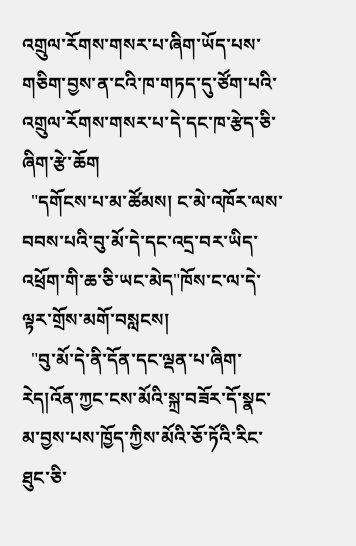འགྲུལ་རོགས་གསར་པ་ཞིག་ཡོད་པས་གཅིག་བྱས་ན་ངའི་ཁ་གཏད་དུ་ཙོག་པའི་འགྲུལ་རོགས་གསར་པ་དེ་དང་ཁ་རྩེད་ཅི་ཞིག་རྩེ་ཆོག
  "དགོངས་པ་མ་ཚོམས། ང་མེ་འཁོར་ལས་བབས་པའི་བུ་མོ་དེ་དང་འདྲ་བར་ཡིད་འཕྲོག་གི་ཆ་ཅི་ཡང་མེད"ཁོས་ང་ལ་དེ་ལྟར་གྲོས་མགོ་བསླངས།
  "བུ་མོ་དེ་ནི་དོན་དང་ལྡན་པ་ཞིག་རེད།འོན་ཀྱང་ངས་མོའི་སྐྲ་བཟོར་དོ་སྣང་མ་བྱས་པས་ཁྱོད་ཀྱིས་མོའི་ཅོ་ཏོའི་རིང་ཐུང་ཅི་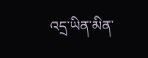འདྲ་ཡིན་མིན་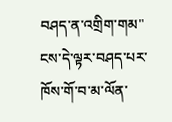བཤད་ན་འགྲིག་གམ" ངས་དེ་ལྟར་བཤད་པར་ཁོས་གོ་བ་མ་ལོན་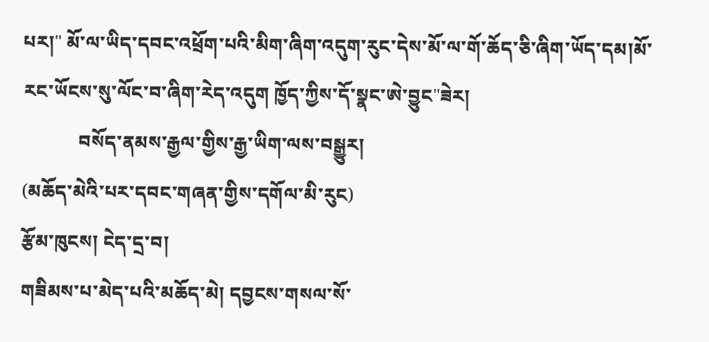པར།" མོ་ལ་ཡིད་དབང་འཕྲོག་པའི་མིག་ཞིག་འདུག་རུང་དེས་མོ་ལ་གོ་ཆོད་ཅི་ཞིག་ཡོད་དམ།མོ་རང་ཡོངས་སུ་ལོང་བ་ཞིག་རེད་འདུག ཁྱོད་ཀྱིས་དོ་སྣང་ཨེ་བྱུང"ཟེར།
            བསོད་ནམས་རྒྱལ་གྱིས་རྒྱ་ཡིག་ལས་བསྒྱུར།
(མཆོད་མེའི་པར་དབང་གཞན་གྱིས་དགོལ་མི་རུང)
རྩོམ་ཁུངས། ངེད་དྲ་བ།
གཟིམས་པ་མེད་པའི་མཆོད་མེ། དབྱངས་གསལ་སོ་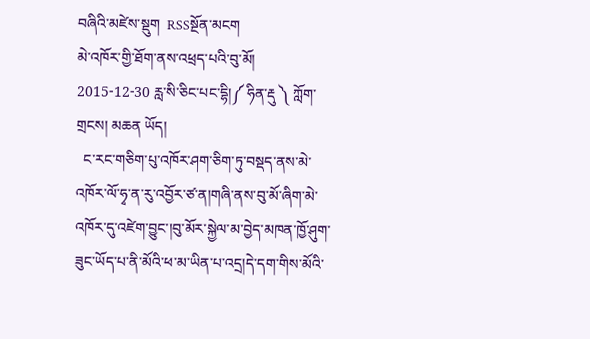བཞིའི་མཛེས་སྡུག  RSSསྔོན་མངག
མེ་འཁོར་གྱི་ཐོག་ནས་འཕྲད་པའི་བུ་མོ།
2015-12-30 རླ་སི་ཅིང་པང་དྷི།༼ ཧིན་རྡུ ༽ ཀློག་གྲངས། མཆན ཡོད།
  ང་རང་གཅིག་པུ་འཁོར་ཤག་ཅིག་ཏུ་བསྡད་ནས་མེ་འཁོར་ལོ་ཧྭ་ན་རུ་འབྱོར་ཙ་ན།གཞི་ནས་བུ་མོ་ཞིག་མེ་འཁོར་དུ་འཛེག་བྱུང་།བུ་མོར་སྐྱེལ་མ་བྱེད་མཁན་ཁྱོ་ཤུག་ཟུང་ཡོད་པ་ནི་མོའི་ཕ་མ་ཡིན་པ་འདྲ།དེ་དག་གིས་མོའི་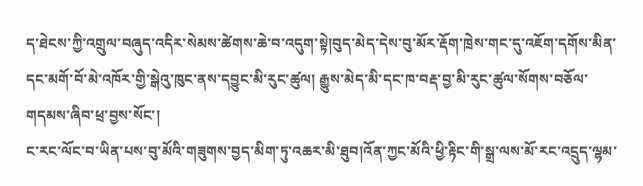ད་ཐེངས་ཀྱི་འགྲུལ་བཞུད་འདིར་སེམས་ཚེགས་ཆེ་བ་འདུག་སྟེ།བུད་མེད་དེས་བུ་མོར་རྡོག་ཁྲེས་གང་དུ་འཇོག་དགོས་མིན་དང་མགོ་བོ་མེ་འཁོར་གྱི་སྒེའུ་ཁུང་ནས་དབྱུང་མི་རུང་ཚུལ། རྒྱུས་མེད་མི་དང་ཁ་བརྡ་བྱ་མི་རུང་ཚུལ་སོགས་བཅོལ་གདམས་ཞིབ་ཕྲ་བྱས་སོང་།
ང་རང་ལོང་བ་ཡིན་པས་བུ་མོའི་གཟུགས་བྱད་མིག་ཏུ་འཆར་མི་ཐུབ།འོན་ཀྱང་མོའི་ཕྱི་རྟིང་གི་སྒྲ་ལས་མོ་རང་འདྲུད་ལྷམ་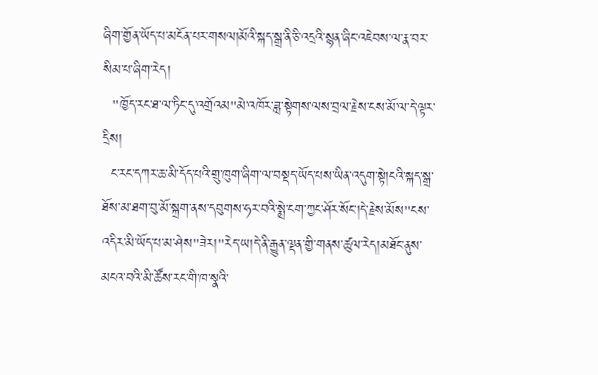ཞིག་གྱོན་ཡོད་པ་མངོན་པར་གསལ།མོའི་སྐད་སྒྲ་ནི་ཅི་འདྲའི་སྙན་ཞིང་འཇེབས་ལ་རྣ་བར་སིམ་པ་ཞིག་རེད།
  "ཁྱོད་རང་ཐ་ལ་ཏིང་དུ་འགྲོའམ"མེ་འཁོར་ཟླ་སྟེགས་ལས་བྲལ་རྗེས་ངས་མོ་ལ་དེ་ལྟར་དྲིས།
  ང་རང་དཀར་ཆ་མི་དོད་པའི་གྲུ་ཁུག་ཞིག་ལ་བསྡད་ཡོད་པས་ཡིན་འདུག་སྟེ།ངའི་སྐད་སྒྲ་ཐོས་མ་ཐག་བུ་མོ་སྐྲག་ནས་དབུགས་ཧར་བའི་སྨྲེ་ངག་ཀྱང་ཤོར་སོང་།དེ་རྗེས་མོས"ངས་འདིར་མི་ཡོད་པ་མ་ཤེས"ཟེར།"རེད་ཡ།དེ་ནི་རྒྱུན་ལྡན་གྱི་གནས་ཚུལ་རེད།མཐོང་ནུས་མངའ་བའི་མི་ཚོས་རང་གི་ཁ་སྣའི་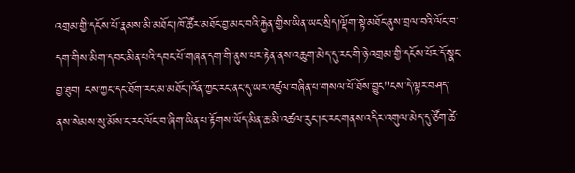འགྲམ་གྱི་དངོས་པོ་རྣམས་མི་མཐོང་།ཁོ་ཚོར་མཐོང་བྱ་མང་བའི་རྐྱེན་གྱིས་ཡིན་ཡང་སྲིད།ལྡོག་སྟེ་མཐོང་ནུས་བྲལ་བའི་ལོང་བ་དག་གིས་མིག་དབང་མིན་པའི་དབང་པོ་གཞན་དག་གི་ནུས་པར་རྟེན་ནས་འཆུག་མེད་དུ་རང་གི་ཉེ་འགྲམ་གྱི་དངོས་པོར་དོ་སྣང་བྱ་ཐུབ། ངས་ཀྱང་དང་ཐོག་རང་མ་མཐོང་།འོན་ཀྱང་རང་ནང་དུ་ཡར་འཛུལ་བཞིན་པ་གསལ་པོ་ཐོས་བྱུང"ངས་དེ་ལྟར་བཤད་ནས་སེམས་སུ་མོས་ང་རང་ལོང་བ་ཞིག་ཡིན་པ་རྟོགས་ཡོད་མིན་ཆ་མི་འཚལ་རུང་།ང་རང་གནས་འདིར་འགུལ་མེད་དུ་ཙོག་ཚེ་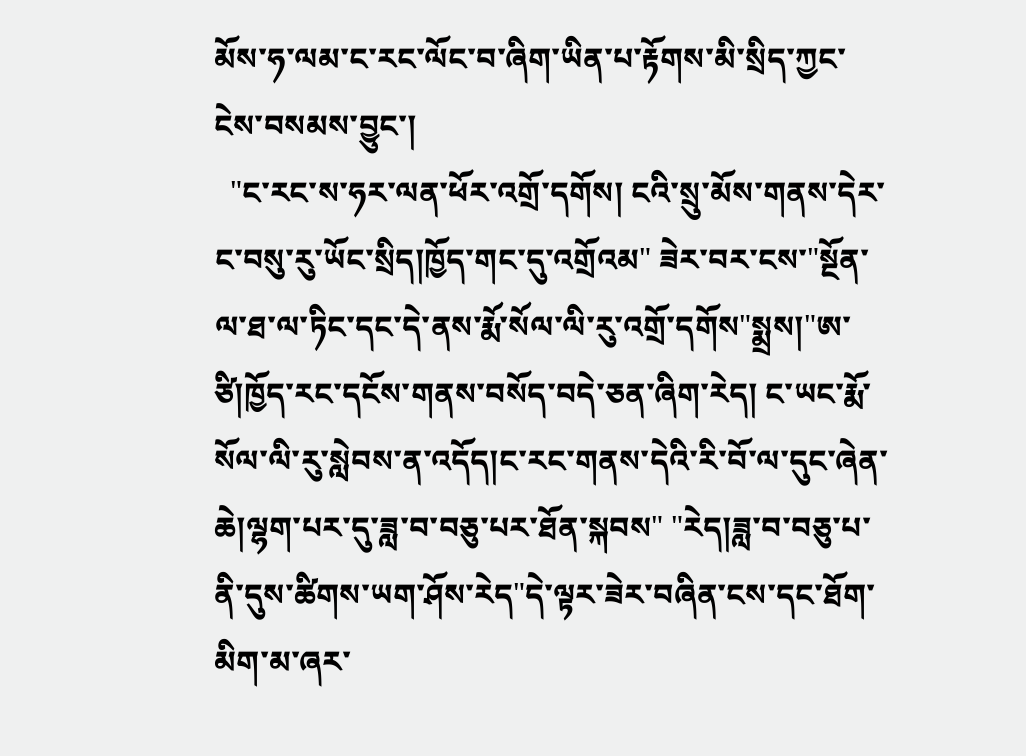མོས་ཧ་ལམ་ང་རང་ལོང་བ་ཞིག་ཡིན་པ་རྟོགས་མི་སྲིད་ཀྱང་ངེས་བསམས་བྱུང་།
  "ང་རང་ས་ཧར་ལན་ཕོར་འགྲོ་དགོས། ངའི་སྲུ་མོས་གནས་དེར་ང་བསུ་རུ་ཡོང་སྲིད།ཁྱོད་གང་དུ་འགྲོའམ" ཟེར་བར་ངས་"སྔོན་ལ་ཐ་ལ་ཏིང་དང་དེ་ནས་རྨོ་སོལ་ལི་རུ་འགྲོ་དགོས"སྨྲས།"ཨ་ཙི།ཁྱོད་རང་དངོས་གནས་བསོད་བདེ་ཅན་ཞིག་རེད། ང་ཡང་རྨོ་སོལ་ལི་རུ་སླེབས་ན་འདོད།ང་རང་གནས་དེའི་རི་བོ་ལ་དུང་ཞེན་ཆེ།ལྷག་པར་དུ་ཟླ་བ་བཅུ་པར་ཐོན་སྐབས" "རེད།ཟླ་བ་བཅུ་པ་ནི་དུས་ཚིགས་ཡག་ཤོས་རེད"དེ་ལྟར་ཟེར་བཞིན་ངས་དང་ཐོག་མིག་མ་ཞར་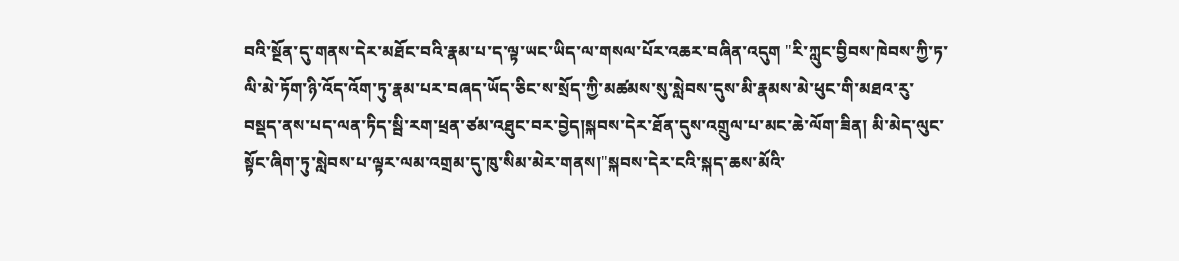བའི་སྔོན་དུ་གནས་དེར་མཐོང་བའི་རྣམ་པ་ད་ལྟ་ཡང་ཡིད་ལ་གསལ་པོར་འཆར་བཞིན་འདུག "རི་ཀླུང་བྱིབས་ཁེབས་ཀྱི་ཏ་ལི་མེ་ཏོག་ཉི་འོད་འོག་ཏུ་རྣམ་པར་བཞད་ཡོད་ཅིང་ས་སྲོད་ཀྱི་མཚམས་སུ་སླེབས་དུས་མི་རྣམས་མེ་ཕུང་གི་མཐའ་རུ་བསྡད་ནས་པད་ལན་ཏིད་སྦི་རག་ཕྲན་ཙམ་འཐུང་བར་བྱེད།སྐབས་དེར་ཐོན་དུས་འགྲུལ་པ་མང་ཆེ་ལོག་ཟིན། མི་མེད་ལུང་སྟོང་ཞིག་ཏུ་སླེབས་པ་ལྟར་ལམ་འགྲམ་དུ་ཁུ་སིམ་མེར་གནས།"སྐབས་དེར་ངའི་སྐད་ཆས་མོའི་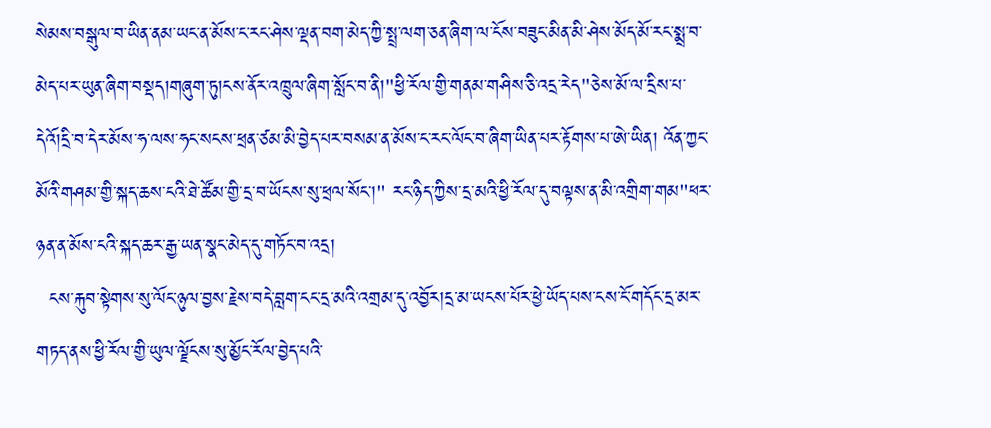སེམས་བསྒུལ་བ་ཡིན་ནམ་ཡང་ན་མོས་ང་རང་ཤེས་ལྡན་བག་མེད་ཀྱི་སྤྲ་ལག་ཅན་ཞིག་ལ་ངོས་བཟུང་མིན་མི་ཤེས་མོད་མོ་རང་སྨྲ་བ་མེད་པར་ཡུན་ཞིག་བསྡད།གཞུག་ཏུ།ངས་ནོར་འཁྲུལ་ཞིག་སློང་བ་ནི།"ཕྱི་རོལ་གྱི་གནམ་གཤིས་ཅི་འདྲ་རེད"ཅེས་མོ་ལ་དྲིས་པ་དེའོ།དྲི་བ་དེར་མོས་ཧ་ལས་ཧང་སངས་ཕྲན་ཙམ་མི་བྱེད་པར་བསམ་ན་མོས་ང་རང་ལོང་བ་ཞིག་ཡིན་པར་རྟོགས་པ་ཨེ་ཡིན། འོན་ཀྱང་མོའི་གཤམ་གྱི་སྐད་ཆས་ངའི་ཐེ་ཚོམ་གྱི་དྲ་བ་ཡོངས་སུ་ཕྲལ་སོང་།" རང་ཉིད་ཀྱིས་དྲ་མའི་ཕྱི་རོལ་དུ་བལྟས་ན་མི་འགྲིག་གམ"ཕར་ཉན་ན་མོས་ངའི་སྐད་ཆར་རྒྱ་ཡན་སྣང་མེད་དུ་གཏོང་བ་འདྲ།
  ངས་རྐུབ་སྟེགས་སུ་ལོང་ཉུལ་བྱས་རྗེས་བདེ་བླག་ངང་དྲ་མའི་འགྲམ་དུ་འབྱོར།དྲ་མ་ཡངས་པོར་ཕྱེ་ཡོད་པས་ངས་ངོ་གདོང་དྲ་མར་གཏད་ནས་ཕྱི་རོལ་གྱི་ཡུལ་ལྗོངས་སུ་མྱོང་རོལ་བྱེད་པའི་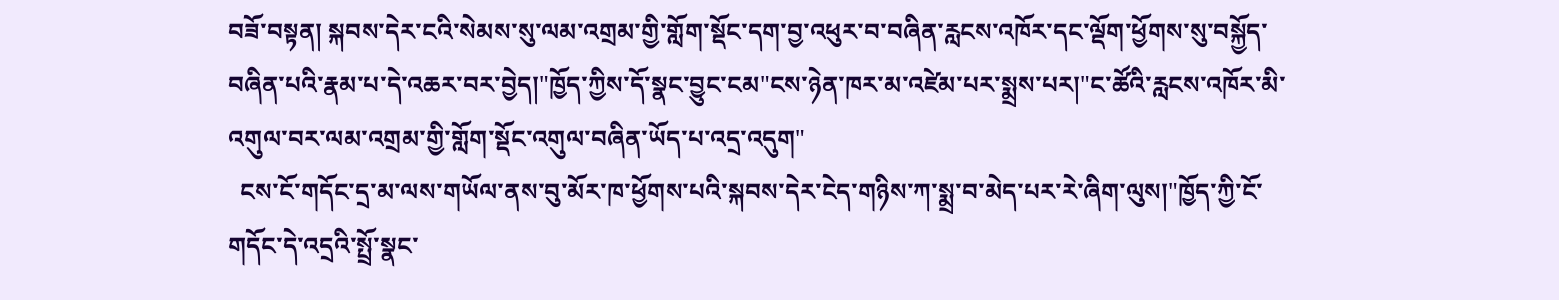བཟོ་བསྟན། སྐབས་དེར་ངའི་སེམས་སུ་ལམ་འགྲམ་གྱི་གློག་སྡོང་དག་བྱ་འཕུར་བ་བཞིན་རླངས་འཁོར་དང་ལྡོག་ཕྱོགས་སུ་བསྐྱོད་བཞིན་པའི་རྣམ་པ་དེ་འཆར་བར་བྱེད།"ཁྱོད་ཀྱིས་དོ་སྣང་བྱུང་ངམ"ངས་ཉེན་ཁར་མ་འཛེམ་པར་སྨྲས་པར།"ང་ཚོའི་རླངས་འཁོར་མི་འགུལ་བར་ལམ་འགྲམ་གྱི་གློག་སྡོང་འགུལ་བཞིན་ཡོད་པ་འདྲ་འདུག"
  ངས་ངོ་གདོང་དྲ་མ་ལས་གཡོལ་ནས་བུ་མོར་ཁ་ཕྱོགས་པའི་སྐབས་དེར་ངེད་གཉིས་ཀ་སྨྲ་བ་མེད་པར་རེ་ཞིག་ལུས།"ཁྱོད་ཀྱི་ངོ་གདོང་དེ་འདྲའི་སྤྲོ་སྣང་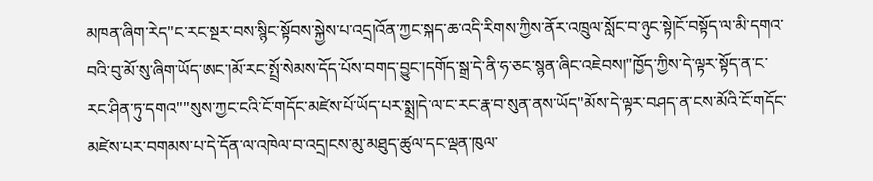མཁན་ཞིག་རེད"ང་རང་སྔར་བས་སྙིང་སྟོབས་སྐྱེས་པ་འདྲ།འོན་ཀྱང་སྐད་ཆ་འདི་རིགས་ཀྱིས་ནོར་འཁྲུལ་སློང་བ་ཉུང་སྟེ།ངོ་བསྟོད་ལ་མི་དགའ་བའི་བུ་མོ་སུ་ཞིག་ཡོད་ཨང་།མོ་རང་སྤྲོ་སེམས་དོད་པོས་བགད་བྱུང་།དགོད་སྒྲ་དེ་ནི་ཧ་ཅང་སྙན་ཞིང་འཇེབས།"ཁྱོད་ཀྱིས་དེ་ལྟར་སྟོད་ན་ང་རང་ཤིན་ཏུ་དགའ""སུས་ཀྱང་ངའི་ངོ་གདོང་མཛེས་པོ་ཡོད་པར་སྨྲ།དེ་ལ་ང་རང་རྣ་བ་སུན་ནས་ཡོད"མོས་དེ་ལྟར་བཤད་ན་ངས་མོའི་ངོ་གདོང་མཛེས་པར་བགམས་པ་དེ་དོན་ལ་འཁེལ་བ་འདྲ།ངས་མུ་མཐུད་ཚུལ་དང་ལྡན་ཁུལ་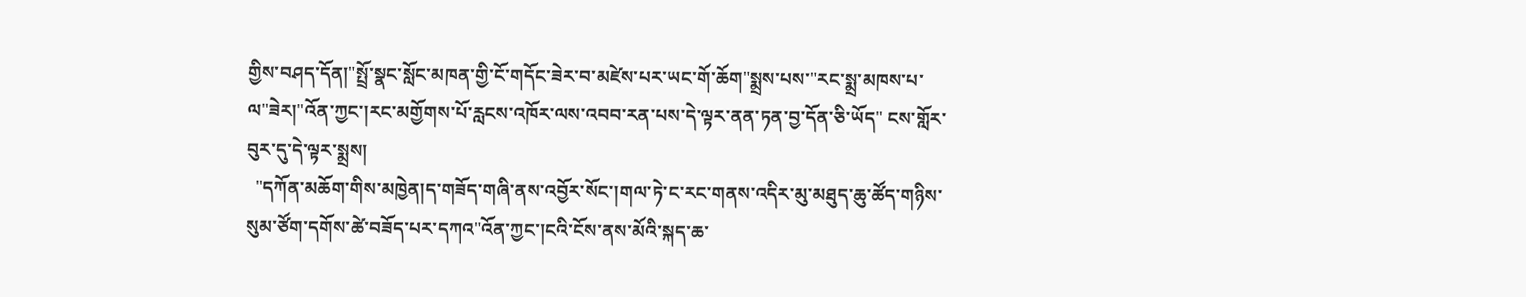གྱིས་བཤད་དོན།"སྤྲོ་སྣང་སློང་མཁན་གྱི་ངོ་གདོང་ཟེར་བ་མཛེས་པར་ཡང་གོ་ཆོག"སྨྲས་པས་"རང་སྨྲ་མཁས་པ་ལ"ཟེར།"འོན་ཀྱང་།རང་མགྱོགས་པོ་རླངས་འཁོར་ལས་འབབ་རན་པས་དེ་ལྟར་ནན་ཏན་བྱ་དོན་ཅི་ཡོད" ངས་གློར་བུར་དུ་དེ་ལྟར་སྨྲས།
  "དཀོན་མཆོག་གིས་མཁྱེན།ད་གཟོད་གཞི་ནས་འབྱོར་སོང་།གལ་ཏེ་ང་རང་གནས་འདིར་མུ་མཐུད་ཆུ་ཚོད་གཉིས་སུམ་ཙོག་དགོས་ཚེ་བཟོད་པར་དཀའ"འོན་ཀྱང་།ངའི་ངོས་ནས་མོའི་སྐད་ཆ་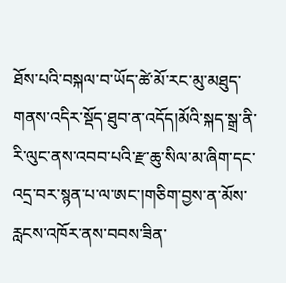ཐོས་པའི་བསྐལ་བ་ཡོད་ཚེ་མོ་རང་མུ་མཐུད་གནས་འདིར་སྡོད་ཐུབ་ན་འདོད།མོའི་སྐད་སྒྲ་ནི་རི་ལུང་ནས་འབབ་པའི་རྫ་ཆུ་སིལ་མ་ཞིག་དང་འདྲ་བར་སྙན་པ་ལ་ཨང་།གཅིག་བྱས་ན་མོས་རླངས་འཁོར་ནས་བབས་ཟིན་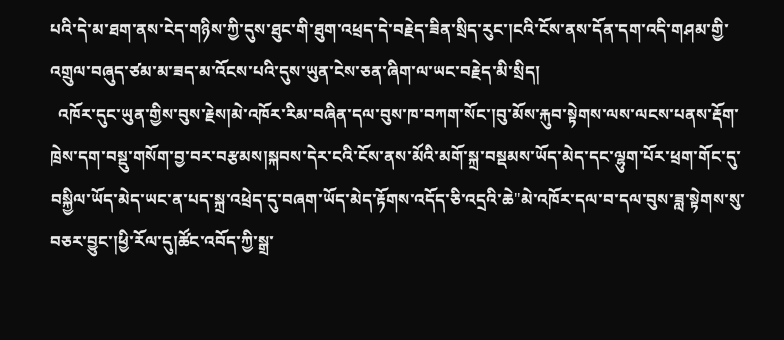པའི་དེ་མ་ཐག་ནས་ངེད་གཉིས་ཀྱི་དུས་ཐུང་གི་ཐུག་འཕྲད་དེ་བརྗེད་ཟིན་སྲིད་རུང་།ངའི་ངོས་ནས་དོན་དག་འདི་གཤམ་གྱི་འགྲུལ་བཞུད་ཙམ་མ་ཟད་མ་འོངས་པའི་དུས་ཡུན་ངེས་ཅན་ཞིག་ལ་ཡང་བརྗེད་མི་སྲིད།
  འཁོར་དུང་ཡུན་གྱིས་བུས་རྗེས།མེ་འཁོར་རིམ་བཞིན་དལ་བུས་ཁ་བཀག་སོང་།བུ་མོས་རྐུབ་སྟེགས་ལས་ལངས་པནས་རྡོག་ཁྲེས་དག་བསྡུ་གསོག་བྱ་བར་བརྩམས།སྐབས་དེར་ངའི་ངོས་ནས་མོའི་མགོ་སྐྲ་བསྡམས་ཡོད་མེད་དང་ལྷུག་པོར་ཕྲག་གོང་དུ་བསྐྱིལ་ཡོད་མེད་ཡང་ན་པད་སྐྲ་འཕྲེད་དུ་བཞག་ཡོད་མེད་རྟོགས་འདོད་ཅི་འདྲའི་ཆེ"མེ་འཁོར་དལ་བ་དལ་བུས་ཟླ་སྟེགས་སུ་བཅར་བྱུང་།ཕྱི་རོལ་དུ།ཚོང་འབོད་ཀྱི་སྒྲ་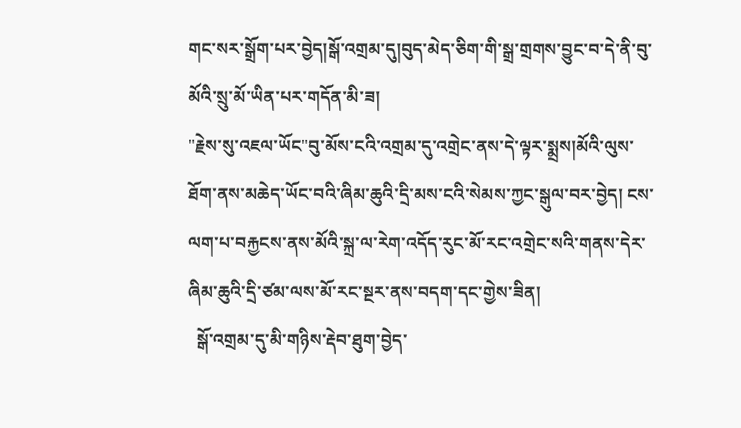གང་སར་སྒྲོག་པར་བྱེད།སྒོ་འགྲམ་དུ།བུད་མེད་ཅིག་གི་སྒྲ་གྲགས་བྱུང་བ་དེ་ནི་བུ་མོའི་སྲུ་མོ་ཡིན་པར་གདོན་མི་ཟ།
"རྗེས་སུ་འཇལ་ཡོང"བུ་མོས་ངའི་འགྲམ་དུ་འགྲེང་ནས་དེ་ལྟར་སྨྲས།མོའི་ལུས་ཐོག་ནས་མཆེད་ཡོང་བའི་ཞིམ་ཆུའི་དྲི་མས་ངའི་སེམས་ཀྱང་སྒུལ་བར་བྱེད། ངས་ལག་པ་བརྐྱངས་ནས་མོའི་སྐྲ་ལ་རེག་འདོད་རུང་མོ་རང་འགྲེང་སའི་གནས་དེར་ཞིམ་ཆུའི་དྲི་ཙམ་ལས་མོ་རང་སྔར་ནས་བདག་དང་གྱེས་ཟིན།
  སྒོ་འགྲམ་དུ་མི་གཉིས་རྡེབ་ཐུག་བྱེད་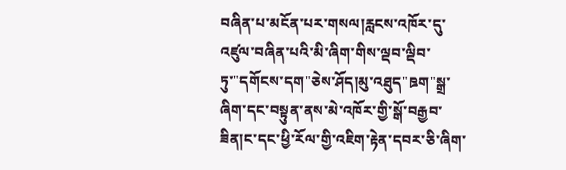བཞིན་པ་མངོན་པར་གསལ།རླངས་འཁོར་དུ་འཛུལ་བཞིན་པའི་མི་ཞིག་གིས་ལྡབ་ལྡིབ་ཏུ་"དགོངས་དག"ཅེས་ཤོད།མུ་འཐུད"ཋག"སྒྲ་ཞིག་དང་བསྟུན་ནས་མེ་འཁོར་གྱི་སྒོ་བརྒྱབ་ཟིན།ང་དང་ཕྱི་རོལ་གྱི་འཇིག་རྟེན་དབར་ཅི་ཞིག་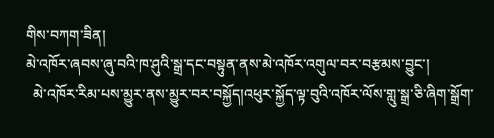གིས་བཀག་ཟིན།
མེ་འཁོར་ཞབས་ཞུ་བའི་ཁ་ཤུའི་སྒྲ་དང་བསྟུན་ནས་མེ་འཁོར་འགུལ་བར་བརྩམས་བྱུང་།
  མེ་འཁོར་རིམ་པས་མྱུར་ནས་མྱུར་བར་བསྐྱོད།འཕུར་སྐྱོད་ལྟ་བུའི་འཁོར་ལོས་གླུ་སྒྲ་ཅི་ཞིག་སྒྲོག་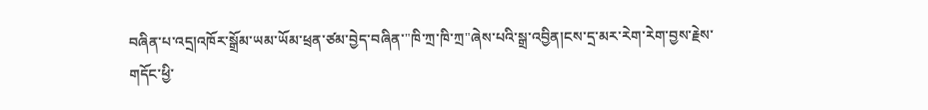བཞིན་པ་འདྲ།འཁོར་སྒྲོམ་ཡམ་ཡོམ་ཕྲན་ཙམ་བྱེད་བཞིན་"ཁི་ཀྲ་ཁི་ཀྲ"ཞེས་པའི་སྒྲ་འབྱིན།ངས་དྲ་མར་རེག་རེག་བྱས་རྗེས་གདོང་ཕྱི་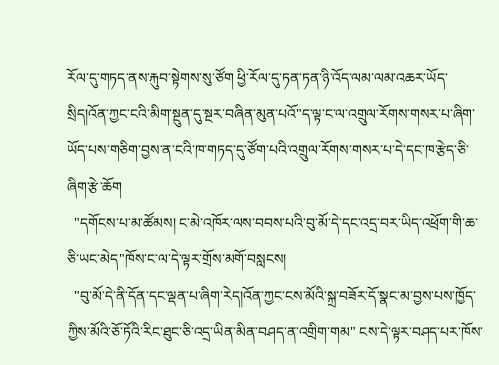རོལ་དུ་གཏད་ནས་རྐུབ་སྟེགས་སུ་ཙོག ཕྱི་རོལ་དུ་ཏན་ཏན་ཉི་འོད་ལམ་ལམ་འཆར་ཡོད་སྲིད།འོན་ཀྱང་ངའི་མིག་སྔུན་དུ་སྔར་བཞིན་མུན་པའོ"ད་ལྟ་ང་ལ་འགྲུལ་རོགས་གསར་པ་ཞིག་ཡོད་པས་གཅིག་བྱས་ན་ངའི་ཁ་གཏད་དུ་ཙོག་པའི་འགྲུལ་རོགས་གསར་པ་དེ་དང་ཁ་རྩེད་ཅི་ཞིག་རྩེ་ཆོག
  "དགོངས་པ་མ་ཚོམས། ང་མེ་འཁོར་ལས་བབས་པའི་བུ་མོ་དེ་དང་འདྲ་བར་ཡིད་འཕྲོག་གི་ཆ་ཅི་ཡང་མེད"ཁོས་ང་ལ་དེ་ལྟར་གྲོས་མགོ་བསླངས།
  "བུ་མོ་དེ་ནི་དོན་དང་ལྡན་པ་ཞིག་རེད།འོན་ཀྱང་ངས་མོའི་སྐྲ་བཟོར་དོ་སྣང་མ་བྱས་པས་ཁྱོད་ཀྱིས་མོའི་ཅོ་ཏོའི་རིང་ཐུང་ཅི་འདྲ་ཡིན་མིན་བཤད་ན་འགྲིག་གམ" ངས་དེ་ལྟར་བཤད་པར་ཁོས་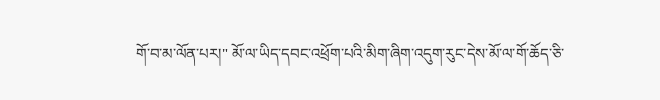གོ་བ་མ་ལོན་པར།" མོ་ལ་ཡིད་དབང་འཕྲོག་པའི་མིག་ཞིག་འདུག་རུང་དེས་མོ་ལ་གོ་ཆོད་ཅི་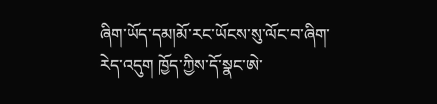ཞིག་ཡོད་དམ།མོ་རང་ཡོངས་སུ་ལོང་བ་ཞིག་རེད་འདུག ཁྱོད་ཀྱིས་དོ་སྣང་ཨེ་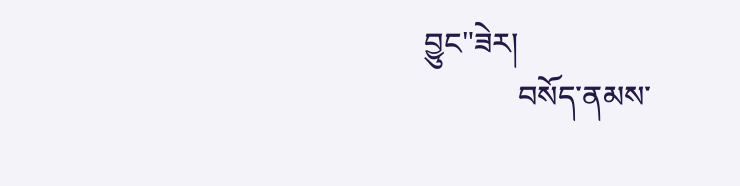བྱུང"ཟེར།
            བསོད་ནམས་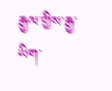རྒྱལ་གྱིས་རྒྱ་ཡིག་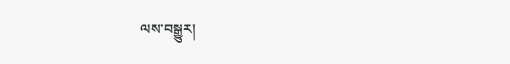ལས་བསྒྱུར།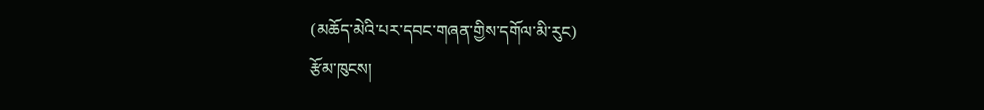(མཆོད་མེའི་པར་དབང་གཞན་གྱིས་དགོལ་མི་རུང)
རྩོམ་ཁུངས།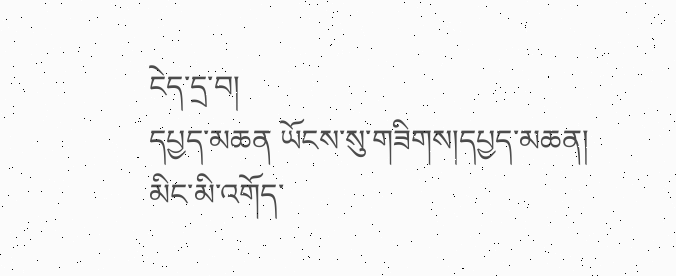ངེད་དྲ་བ།
དཔྱད་མཆན ཡོངས་སུ་གཟིགས།དཔྱད་མཆན།
མིང་མི་འགོད་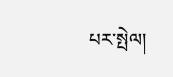པར་སྤེལ།